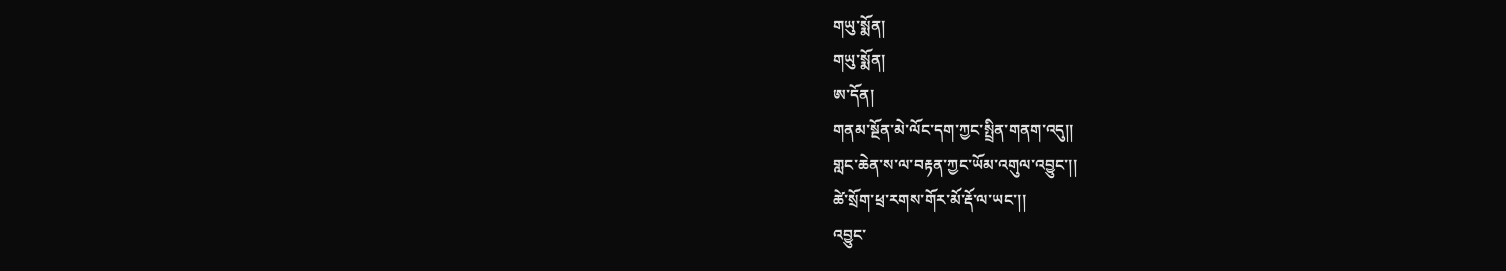གཡུ་སྨོན།
གཡུ་སྨོན།
ཨ་དོན།
གནམ་སྔོན་མེ་ལོང་དག་ཀྱང་སྤྲིན་གནག་འདུ།།
གླང་ཆེན་ས་ལ་བརྟན་ཀྱང་ཡོམ་འགུལ་འབྱུང་།།
ཚེ་སྲོག་ཕྲ་རགས་གོར་མོ་རྡོ་ལ་ཡང་།།
འབྱུང་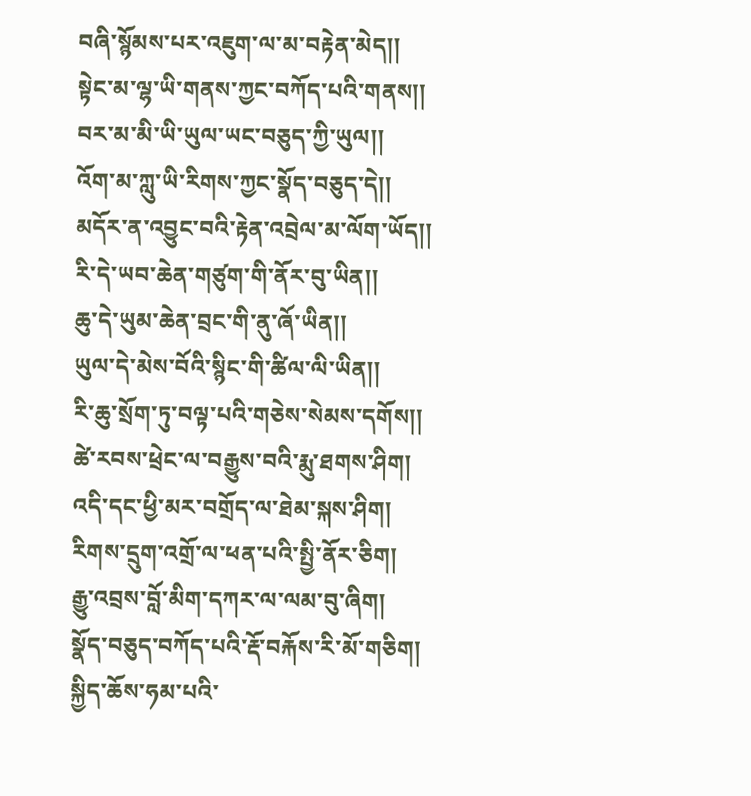བཞི་སྙོམས་པར་འཇུག་ལ་མ་བརྟེན་མེད།།
སྟེང་མ་ལྷ་ཡི་གནས་ཀྱང་བཀོད་པའི་གནས།།
བར་མ་མི་ཡི་ཡུལ་ཡང་བཅུད་ཀྱི་ཡུལ།།
འོག་མ་ཀླུ་ཡི་རིགས་ཀྱང་སྣོད་བཅུད་དེ།།
མདོར་ན་འབྱུང་བའི་རྟེན་འབྲེལ་མ་ལོག་ཡོད།།
རི་དེ་ཡབ་ཆེན་གཙུག་གི་ནོར་བུ་ཡིན།།
ཆུ་དེ་ཡུམ་ཆེན་བྲང་གི་ནུ་ཞོ་ཡིན།།
ཡུལ་དེ་མེས་བོའི་སྙིང་གི་ཚིལ་ལི་ཡིན།།
རི་ཆུ་སྲོག་ཏུ་བལྟ་པའི་གཅེས་སེམས་དགོས།།
ཚེ་རབས་ཕྲེང་ལ་བརྒྱུས་བའི་རྨུ་ཐགས་ཤིག།
འདི་དང་ཕྱི་མར་བགྲོད་ལ་ཐེམ་སྐས་ཤིག།
རིགས་དྲུག་འགྲོ་ལ་ཕན་པའི་སྤྱི་ནོར་ཅིག།
རྒྱུ་འབྲས་བློ་མིག་དཀར་ལ་ལམ་བུ་ཞིག།
སྣོད་བཅུད་བཀོད་པའི་རྡོ་བརྐོས་རི་མོ་གཅིག།
སྐྱིད་ཆོས་ཧམ་པའི་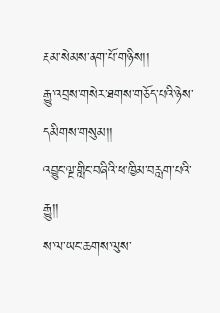རྔམ་སེམས་ནག་པོ་གཉིས།།
རྒྱུ་འབྲས་གསེར་ཐགས་གཅོད་པའི་ཉེས་དམིགས་གསུམ།།
འབྱུང་ལྔ་གླིང་བཞིའི་ཕ་ཁྱིམ་བརླག་པའི་རྒྱུ།།
ས་ལ་ཡང་ཆགས་ལུས་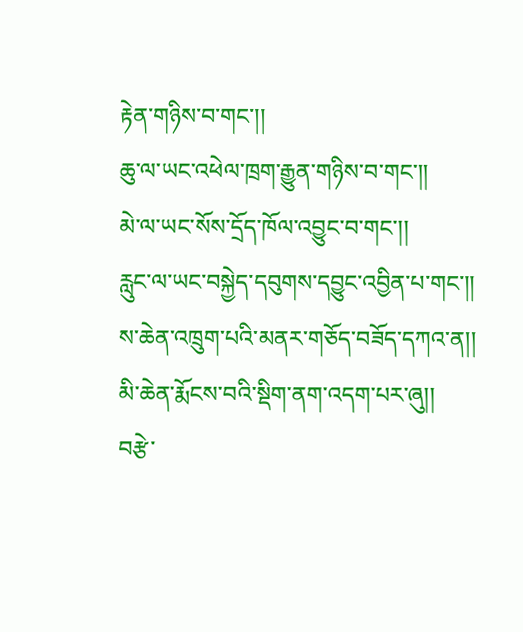རྟེན་གཉིས་བ་གང་།།
ཆུ་ལ་ཡང་འཕེལ་ཁྲག་རྒྱུན་གཉིས་བ་གང་།།
མེ་ལ་ཡང་སོས་དྲོད་ཁོལ་འབྱུང་བ་གང་།།
རླུང་ལ་ཡང་བསྐྱེད་དབུགས་དབྱུང་འབྱིན་པ་གང་།།
ས་ཆེན་འཁྲུག་པའི་མནར་གཅོད་བཟོད་དཀའ་ན།།
མི་ཆེན་རྨོངས་བའི་སྡིག་ནག་འདག་པར་ཞུ།།
བརྩེ་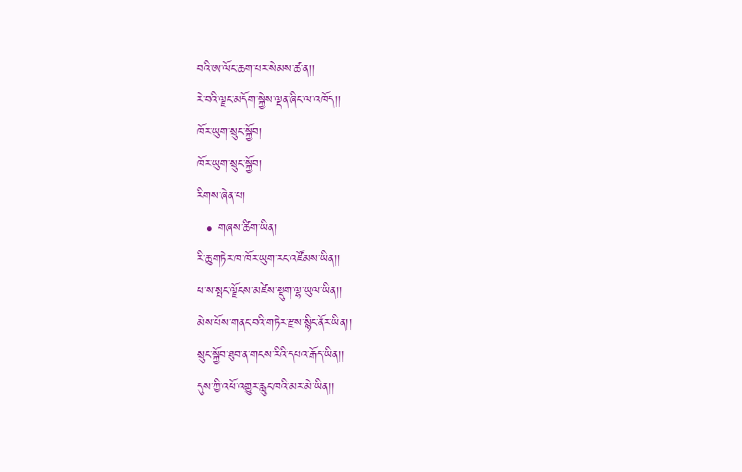བའི་ཨ་ལོང་ཆག་པར་སེམས་ཚ་ན།།
རེ་བའི་ལྗང་མདོག་སྐྱེས་ལྡན་ཞིང་ལ་འཁོད།།
ཁོར་ཡུག་སྲུང་སྐྱོབ།
ཁོར་ཡུག་སྲུང་སྐྱོབ།
རིགས་ཞེན་པ།
  • གཞས་ཚིག་ཡིན།
རི་ཆུ་གཏེར་ཁ་ཁོར་ཡུག་རང་འཛོམས་ཡིན།།
ཕ་ས་སྤང་ལྗོངས་མཛེས་སྡུག་ལྷ་ཡུལ་ཡིན།།
མེས་པོས་གནང་བའི་གཏེར་རྫས་སྙིང་ནོར་ཡིན།།
སྲུང་སྐྱོབ་ཐུབ་ན་གངས་རིའི་དཔའ་རྒོད་ཡིན།།
དུས་ཀྱི་འཕོ་འགྱུར་རླུང་ཁའི་མར་མེ་ཡིན།།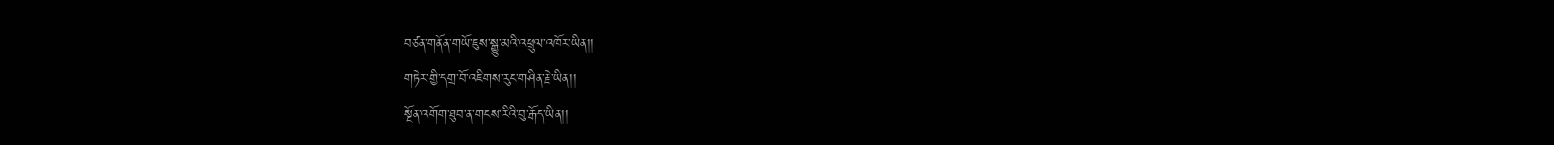བཙན་གནོན་གཡོ་ཇུས་སྒྱུ་མའི་འཕྲུལ་འཁོར་ཡིན།།
གཏེར་གྱི་དགྲ་བོ་འཇིགས་རུང་གཤིན་རྗེ་ཡིན།།
སྔོན་འགོག་ཐུབ་ན་གངས་རིའི་བུ་རྒོད་ཡིན།།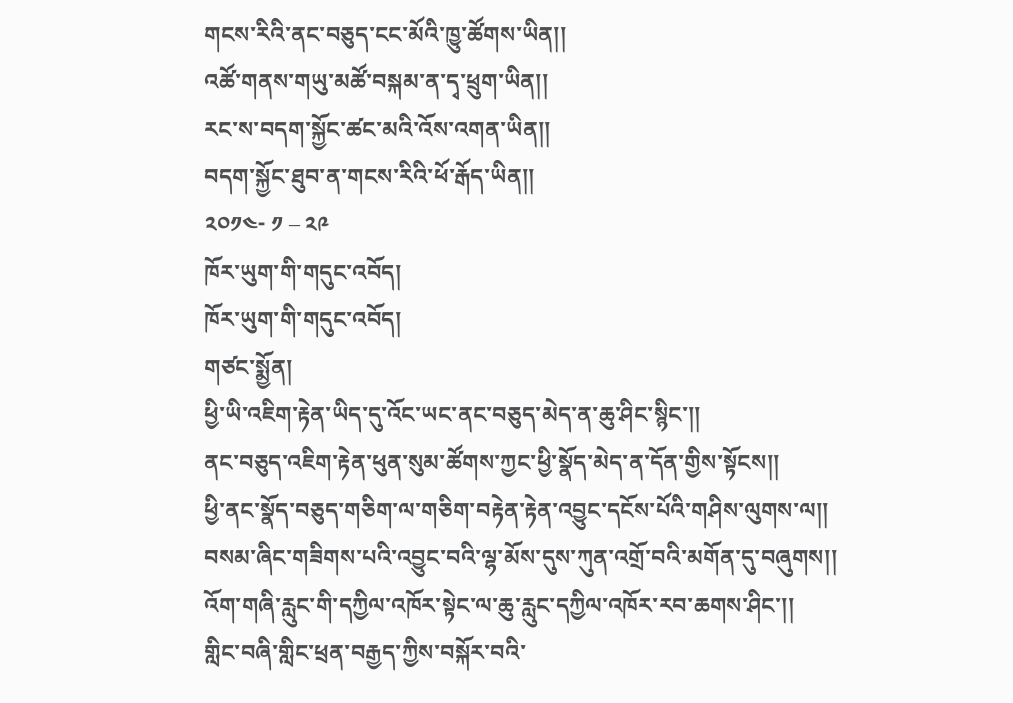གངས་རིའི་ནང་བཅུད་ངང་མོའི་ཁྱུ་ཚོགས་ཡིན།།
འཚོ་གནས་གཡུ་མཚོ་བསྐམ་ན་དྭ་ཕྲུག་ཡིན།།
རང་ས་བདག་སྐྱོང་ཚང་མའི་འོས་འགན་ཡིན།།
བདག་སྐྱོང་ཐུབ་ན་གངས་རིའི་ཕོ་རྒོད་ཡིན།།
༢༠༡༤- ༡ – ༢༩
ཁོར་ཡུག་གི་གདུང་འབོད།
ཁོར་ཡུག་གི་གདུང་འབོད།
གཙང་སྨྱོན།
ཕྱི་ཡི་འཇིག་རྟེན་ཡིད་དུ་འོང་ཡང་ནང་བཅུད་མེད་ན་ཆུ་ཤིང་སྙིང་།།
ནང་བཅུད་འཇིག་རྟེན་ཕུན་སུམ་ཚོགས་ཀྱང་ཕྱི་སྣོད་མེད་ན་དོན་གྱིས་སྟོངས།།
ཕྱི་ནང་སྣོད་བཅུད་གཅིག་ལ་གཅིག་བརྟེན་རྟེན་འབྱུང་དངོས་པོའི་གཤིས་ལུགས་ལ།།
བསམ་ཞིང་གཟིགས་པའི་འབྱུང་བའི་ལྷ་མོས་དུས་ཀུན་འགྲོ་བའི་མགོན་དུ་བཞུགས།།
འོག་གཞི་རླུང་གི་དཀྱིལ་འཁོར་སྟེང་ལ་ཆུ་རླུང་དཀྱིལ་འཁོར་རབ་ཆགས་ཤིང་།།
གླིང་བཞི་གླིང་ཕྲན་བརྒྱད་ཀྱིས་བསྐོར་བའི་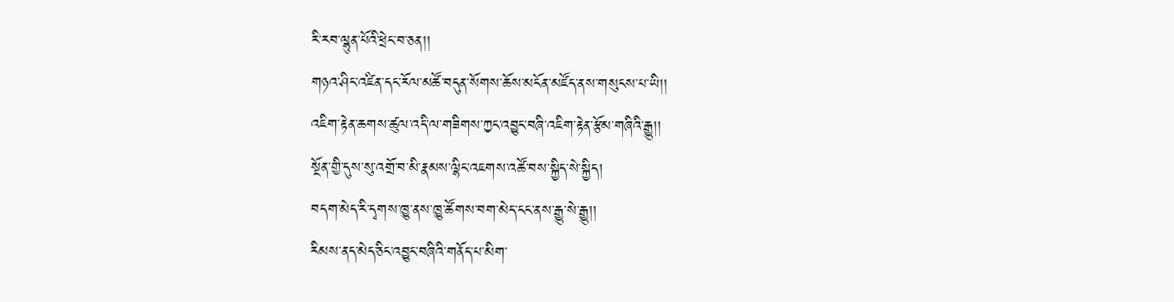རི་རབ་ལྷུན་པོའི་ཕྲེང་བ་ཅན།།
གཉའ་ཤིང་འཛིན་དང་རོལ་མཚོ་བདུན་སོགས་ཆོས་མངོན་མཛོད་ནས་གསུངས་པ་ཡི།།
འཇིག་རྟེན་ཆགས་ཚུལ་འདི་ལ་གཟིགས་ཀྱང་འབྱུང་བཞི་འཇིག་རྟེན་རྩོམ་གཞིའི་རྒྱུ།།
སྔོན་གྱི་དུས་སུ་འགྲོ་བ་མི་རྣམས་ལྷིང་འཇགས་འཚོ་བས་སྐྱིད་སེ་སྐྱིད།
བདག་མེད་རི་དྭགས་ཁྱུ་ནས་ཁྱུ་ཚོགས་བག་མེད་ངང་ནས་རྒྱུ་སེ་རྒྱུ།།
རིམས་ནད་མེད་ཅིང་འབྱུང་བཞིའི་གནོད་པ་མིག་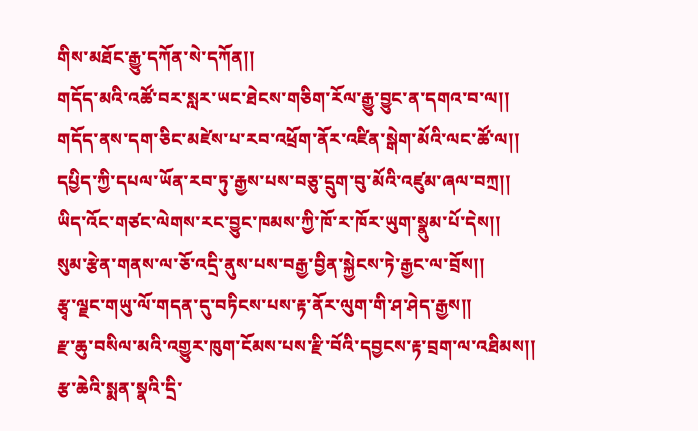གིས་མཐོང་རྒྱུ་དཀོན་སེ་དཀོན།།
གདོད་མའི་འཚོ་བར་སླར་ཡང་ཐེངས་གཅིག་རོལ་རྒྱུ་བྱུང་ན་དགའ་བ་ལ།།
གདོད་ནས་དག་ཅིང་མཛེས་པ་རབ་འཕྲོག་ནོར་འཛིན་སྒེག་མོའི་ལང་ཚོ་ལ།།
དཔྱིད་ཀྱི་དཔལ་ཡོན་རབ་ཏུ་རྒྱས་པས་བཅུ་དྲུག་བུ་མོའི་འཛུམ་ཞལ་བཀྲ།།
ཡིད་འོང་གཙང་ལེགས་རང་བྱུང་ཁམས་ཀྱི་ཁོ་ར་ཁོར་ཡུག་སྣུམ་པོ་དེས།།
སུམ་རྩེན་གནས་ལ་ཅོ་འདྲི་ནུས་པས་བརྒྱ་བྱིན་སྐྱེངས་ཏེ་རྒྱང་ལ་བྲོས།།
རྩྭ་ལྗང་གཡུ་ལོ་གདན་དུ་བཏིངས་པས་རྟ་ནོར་ལུག་གི་ཤ་ཤེད་རྒྱས།།
རྫ་ཆུ་བསིལ་མའི་འགྱུར་ཁུག་ངོམས་པས་རྫི་བོའི་དབྱངས་རྟ་བྲག་ལ་འཐིམས།།
རྩ་ཆེའི་སྨན་སྣའི་དྲི་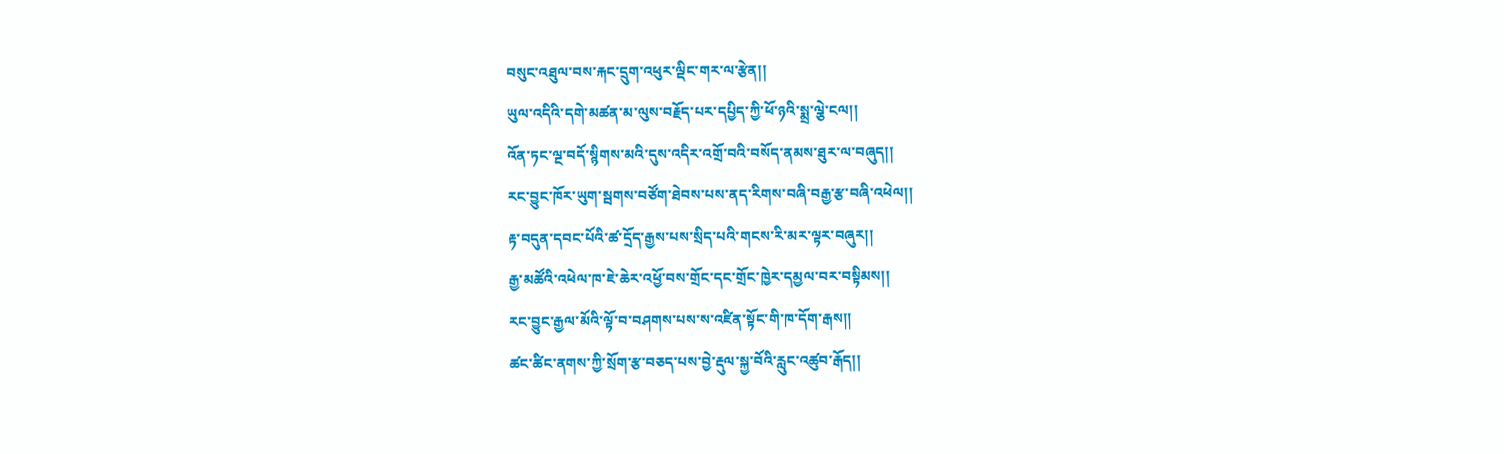བསུང་འཐུལ་བས་རྐང་དྲུག་འཕུར་ལྡིང་གར་ལ་རྩེན།།
ཡུལ་འདིའི་དགེ་མཚན་མ་ལུས་བརྗོད་པར་དཔྱིད་ཀྱི་ཕོ་ཉའི་སྨྲ་ལྕེ་ངལ།།
འོན་ཏང་ལྔ་བདོ་སྙིགས་མའི་དུས་འདིར་འགྲོ་བའི་བསོད་ནམས་ཐུར་ལ་བཞུད།།
རང་བྱུང་ཁོར་ཡུག་སྦགས་བཙོག་ཐེབས་པས་ནད་རིགས་བཞི་བརྒྱ་རྩ་བཞི་འཕེལ།།
རྟ་བདུན་དབང་པོའི་ཚ་དྲོད་རྒྱས་པས་སྲིད་པའི་གངས་རི་མར་ལྟར་བཞུར།།
རྒྱ་མཚོའི་འཕེལ་ཁ་ཇེ་ཆེར་འཕྱོ་བས་གྲོང་དང་གྲོང་ཁྱེར་དམྱལ་བར་བསྟིམས།།
རང་བྱུང་རྒྱལ་མོའི་ལྟོ་བ་བཤགས་པས་ས་འཛིན་སྟོང་གི་ཁ་དོག་རྒས།།
ཚང་ཚིང་ནགས་ཀྱི་སྲོག་རྩ་བཅད་པས་བྱེ་རྡུལ་སྐྱ་བོའི་རླུང་འཚུབ་རྒོད།།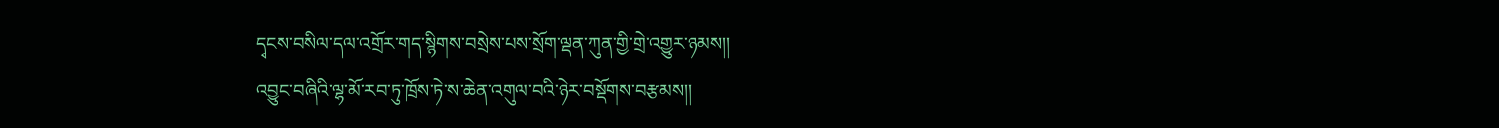དྭངས་བསིལ་དལ་འགྲོར་གད་སྙིགས་བསྲེས་པས་སྲོག་ལྡན་ཀུན་གྱི་གྲེ་འགྱུར་ཉམས།།
འབྱུང་བཞིའི་ལྷ་མོ་རབ་ཏུ་ཁྲོས་ཏེ་ས་ཆེན་འགུལ་བའི་ཉེར་བསྡོགས་བརྩམས།།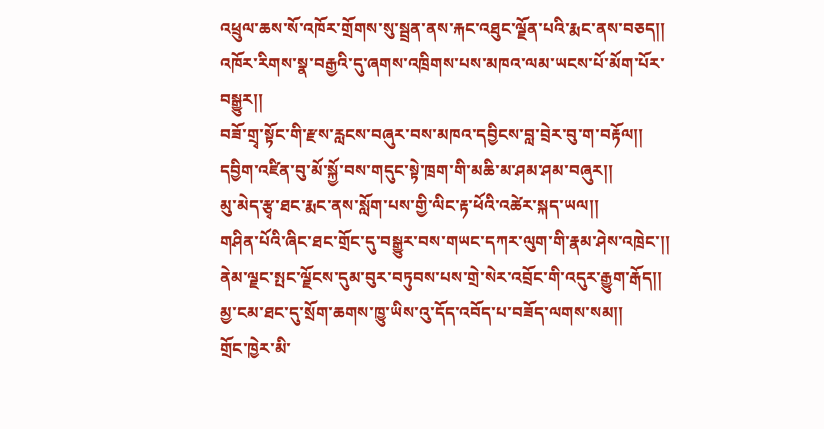འཕྲུལ་ཆས་སོ་འཁོར་གྲོགས་སུ་སྦྲན་ནས་རྐང་འཐུང་ལྗོན་པའི་རྨང་ནས་བཅད།།
འཁོར་རིགས་སྣ་བརྒྱའི་དུ་ཞགས་འཁྲིགས་པས་མཁའ་ལམ་ཡངས་པོ་མོག་པོར་བསྒྱུར།།
བཟོ་གྲྭ་སྟོང་གི་རྫས་རླངས་བཞུར་བས་མཁའ་དབྱིངས་བླ་བྲེར་བུ་ག་བརྟོལ།།
དབྱིག་འཛིན་བུ་མོ་སྐྱོ་བས་གདུང་སྟེ་ཁྲག་གི་མཆི་མ་ཤམ་ཤམ་བཞུར།།
མུ་མེད་རྩྭ་ཐང་རྨང་ནས་སློག་པས་གྱི་ལིང་རྟ་ཕོའི་འཚེར་སྐད་ཡལ།།
གཤིན་པོའི་ཞིང་ཐང་གྲོང་དུ་བསྒྱུར་བས་གཡང་དཀར་ལུག་གི་རྣམ་ཤེས་འཁྲེང་།།
ནེམ་ལྗང་སྤང་ལྗོངས་དུམ་བུར་བཏུབས་པས་གྲེ་སེར་འབྲོང་གི་འདུར་རྒྱུག་རྒོད།།
མྱ་ངམ་ཐང་དུ་སྲོག་ཆགས་ཁྱུ་ཡིས་འུ་དོད་འབོད་པ་བཟོད་ལགས་སམ།།
གྲོང་ཁྱེར་མི་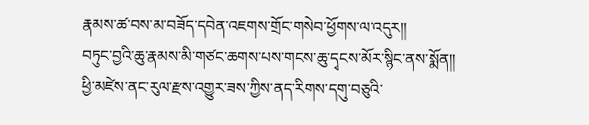རྣམས་ཚ་བས་མ་བཟོད་དབེན་འཇགས་གྲོང་གསེབ་ཕྱོགས་ལ་འདུར།།
བཏུང་བྱའི་ཆུ་རྣམས་མི་གཙང་ཆགས་པས་གངས་ཆུ་དྭངས་མོར་སྙིང་ནས་སྨོན།།
ཕྱི་མཛེས་ནང་རུལ་རྫས་འགྱུར་ཟས་ཀྱིས་ནད་རིགས་དགུ་བཅུའི་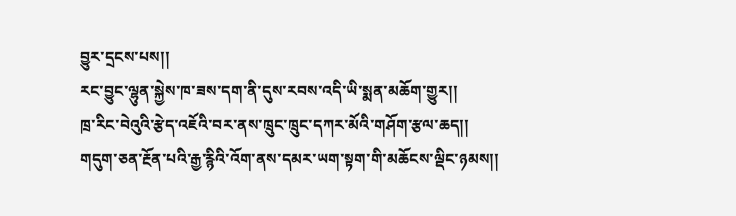བྱུར་དྲངས་པས།།
རང་བྱུང་ལྷུན་སྐྱེས་ཁ་ཟས་དག་ནི་དུས་རབས་འདི་ཡི་སྨན་མཆོག་གྱུར།།
ཁྲ་རིང་བེའུའི་རྩེད་འཇོའི་བར་ནས་ཁྲུང་ཁྲུང་དཀར་མོའི་གཤོག་རྩལ་ཆད།།
གདུག་ཅན་རྔོན་པའི་རྒྱ་རྙིའི་འོག་ནས་དམར་ཡག་སྟག་གི་མཆོངས་ལྡིང་ཉམས།།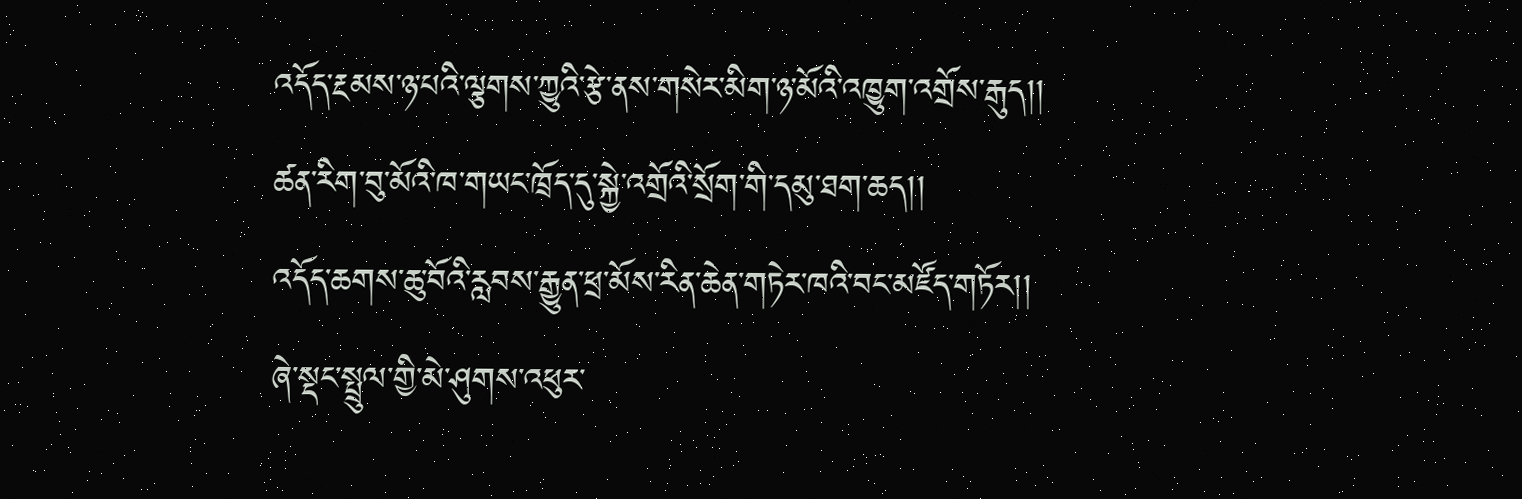འདོད་རྔམས་ཉ་པའི་ལྕགས་ཀྱུའི་རྩེ་ནས་གསེར་མིག་ཉ་མོའི་འཁྱུག་འགྲོས་རྒུད།།
ཚན་རིག་བུ་མོའི་ཁ་གཡང་ཁྲོད་དུ་སྐྱེ་འགྲོའི་སྲོག་གི་དམུ་ཐག་ཆད།།
འདོད་ཆགས་ཆུ་བོའི་རླབས་རྒྱུན་ཕྲ་མོས་རིན་ཆེན་གཏེར་ཁའི་བང་མཛོད་གཏོར།།
ཞེ་སྡང་སྤྲུལ་གྱི་མེ་ཤུགས་འཕུར་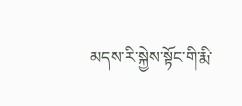མདས་རི་སྐྱེས་སྟོང་གི་རྨི་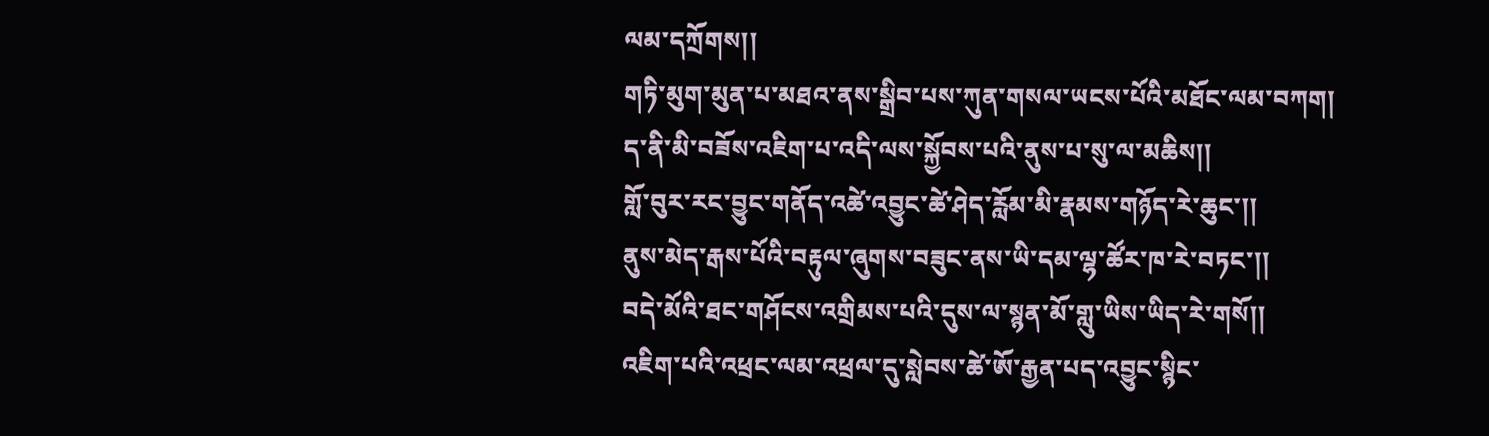ལམ་དཀྲོགས།།
གཏི་མུག་མུན་པ་མཐའ་ནས་སྒྲིབ་པས་ཀུན་གསལ་ཡངས་པོའི་མཐོང་ལམ་བཀག།
ད་ནི་མི་བཟོས་འཇིག་པ་འདི་ལས་སྐྱོབས་པའི་ནུས་པ་སུ་ལ་མཆིས།།
གློ་བུར་རང་བྱུང་གནོད་འཚེ་འབྱུང་ཚེ་ཤེད་རློམ་མི་རྣམས་གཉོད་རེ་ཆུང་།།
ནུས་མེད་རྒས་པོའི་བརྟུལ་ཞུགས་བཟུང་ནས་ཡི་དམ་ལྷ་ཚོར་ཁ་རེ་བཏང་།།
བདེ་མོའི་ཐང་གཤོངས་འགྲིམས་པའི་དུས་ལ་སྙན་མོ་གླུ་ཡིས་ཡིད་རེ་གསོ།།
འཇིག་པའི་འཕྲང་ལམ་འཕྲལ་དུ་སླེབས་ཚེ་ཨོ་རྒྱན་པད་འབྱུང་སྙིང་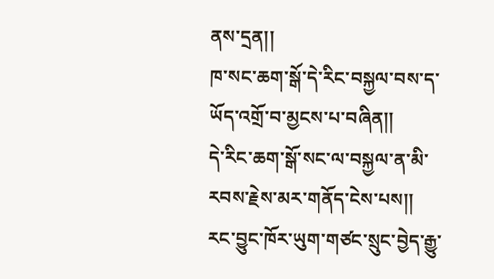ནས་དྲན།།
ཁ་སང་ཆག་སྒོ་དེ་རིང་བསྐྱལ་བས་ད་ཡོད་འགྲོ་བ་མྱངས་པ་བཞིན།།
དེ་རིང་ཆག་སྒོ་སང་ལ་བསྐྱལ་ན་མི་རབས་རྗེས་མར་གནོད་ངེས་པས།།
རང་བྱུང་ཁོར་ཡུག་གཙང་སྲུང་བྱེད་རྒྱུ་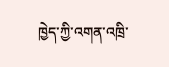ཁྱེད་ཀྱི་འགན་འཁྲི་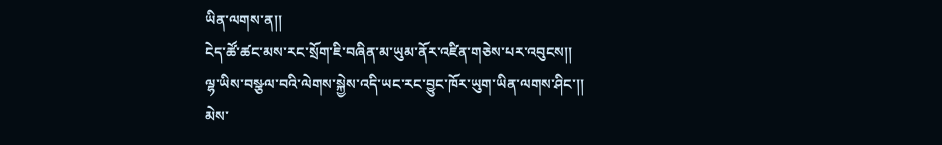ཡིན་ལགས་ན།།
ངེད་ཚོ་ཚང་མས་རང་སྲོག་ཇི་བཞིན་མ་ཡུམ་ནོར་འཛིན་གཅེས་པར་འབུངས།།
ལྷ་ཡིས་བསྩལ་བའི་ལེགས་སྐྱེས་འདི་ཡང་རང་བྱུང་ཁོར་ཡུག་ཡིན་ལགས་ཤིང་།།
མེས་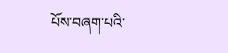པོས་བཞག་པའི་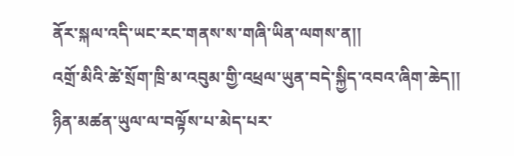ནོར་སྐལ་འདི་ཡང་རང་གནས་ས་གཞི་ཡིན་ལགས་ན།།
འགྲོ་མིའི་ཚེ་སྲོག་ཁྲི་མ་འབུམ་གྱི་འཕྲལ་ཡུན་བདེ་སྐྱིད་འབའ་ཞིག་ཆེད།།
ཉིན་མཚན་ཡུལ་ལ་བལྟོས་པ་མེད་པར་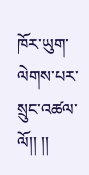ཁོར་ཡུག་ལེགས་པར་སྲུང་འཚལ་ལོ།། །།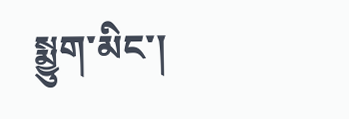སྨྱུག་མིང་།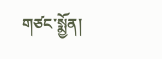གཙང་སྨྱོན།